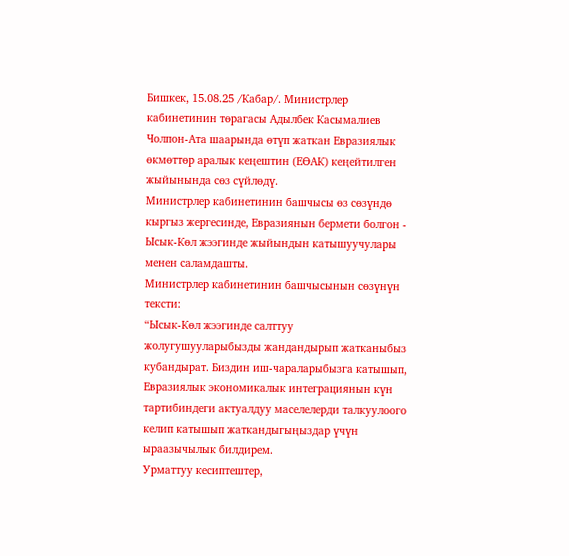Бишкек, 15.08.25 /Кабар/. Министрлер кабинетинин төрагасы Адылбек Касымалиев Чолпон-Ата шаарында өтүп жаткан Евразиялык өкмөттөр аралык кеңештин (ЕӨАК) кеңейтилген жыйынында сөз сүйлөдү.
Министрлер кабинетинин башчысы өз сөзүндө кыргыз жергесинде, Евразиянын бермети болгон - Ысык-Көл жээгинде жыйындын катышуучулары менен саламдашты.
Министрлер кабинетинин башчысынын сөзүнүн тексти:
“Ысык-Көл жээгинде салттуу жолугушууларыбызды жандандырып жатканыбыз кубандырат. Биздин иш-чараларыбызга катышып, Евразиялык экономикалык интеграциянын күн тартибиндеги актуалдуу маселелерди талкуулоого келип катышып жаткандыгыңыздар үчүн ыраазычылык билдирем.
Урматтуу кесиптештер,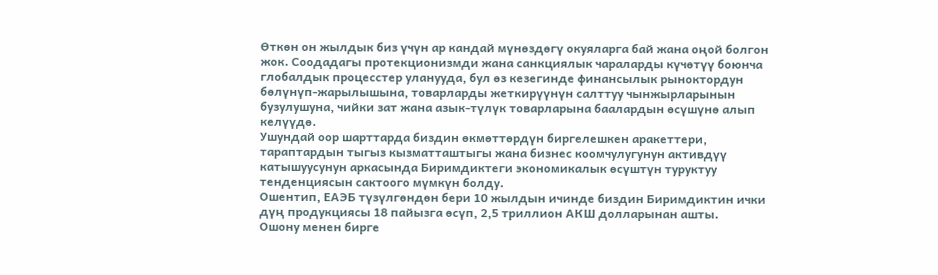Өткөн он жылдык биз үчүн ар кандай мүнөздөгү окуяларга бай жана оңой болгон жок. Соодадагы протекционизмди жана санкциялык чараларды күчөтүү боюнча глобалдык процесстер уланууда, бул өз кезегинде финансылык рыноктордун бөлүнүп-жарылышына, товарларды жеткирүүнүн салттуу чынжырларынын бузулушуна, чийки зат жана азык-түлүк товарларына баалардын өсүшүнө алып келүүдө.
Ушундай оор шарттарда биздин өкмөттөрдүн биргелешкен аракеттери, тараптардын тыгыз кызматташтыгы жана бизнес коомчулугунун активдүү катышуусунун аркасында Биримдиктеги экономикалык өсүштүн туруктуу тенденциясын сактоого мүмкүн болду.
Ошентип, ЕАЭБ түзүлгөндөн бери 10 жылдын ичинде биздин Биримдиктин ички дүң продукциясы 18 пайызга өсүп, 2,5 триллион АКШ долларынан ашты.
Ошону менен бирге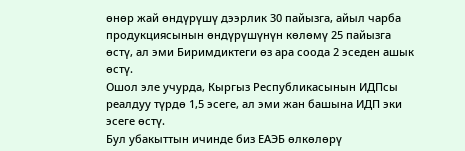өнөр жай өндүрүшү дээрлик 30 пайызга, айыл чарба продукциясынын өндүрүшүнүн көлөмү 25 пайызга өстү, ал эми Биримдиктеги өз ара соода 2 эседен ашык өстү.
Ошол эле учурда, Кыргыз Республикасынын ИДПсы реалдуу түрдө 1,5 эсеге, ал эми жан башына ИДП эки эсеге өстү.
Бул убакыттын ичинде биз ЕАЭБ өлкөлөрү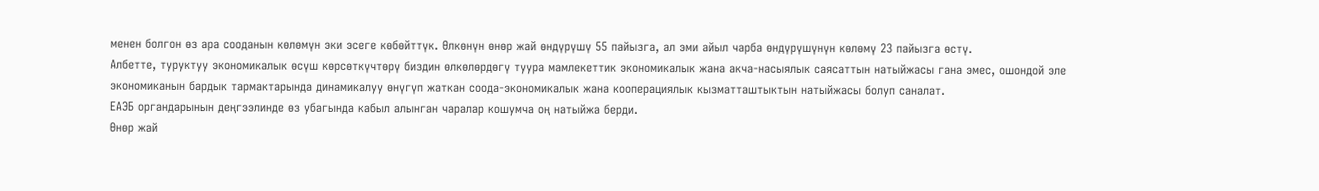менен болгон өз ара сооданын көлөмүн эки эсеге көбөйттүк. Өлкөнүн өнөр жай өндүрүшү 55 пайызга, ал эми айыл чарба өндүрүшүнүн көлөмү 23 пайызга өстү.
Албетте, туруктуу экономикалык өсүш көрсөткүчтөрү биздин өлкөлөрдөгү туура мамлекеттик экономикалык жана акча-насыялык саясаттын натыйжасы гана эмес, ошондой эле экономиканын бардык тармактарында динамикалуу өнүгүп жаткан соода-экономикалык жана кооперациялык кызматташтыктын натыйжасы болуп саналат.
ЕАЭБ органдарынын деңгээлинде өз убагында кабыл алынган чаралар кошумча оң натыйжа берди.
Өнөр жай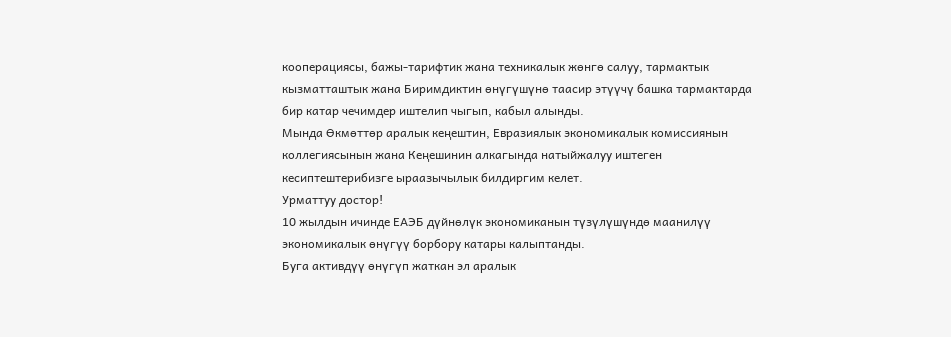кооперациясы, бажы-тарифтик жана техникалык жөнгө салуу, тармактык кызматташтык жана Биримдиктин өнүгүшүнө таасир этүүчү башка тармактарда бир катар чечимдер иштелип чыгып, кабыл алынды.
Мында Өкмөттөр аралык кеңештин, Евразиялык экономикалык комиссиянын коллегиясынын жана Кеңешинин алкагында натыйжалуу иштеген кесиптештерибизге ыраазычылык билдиргим келет.
Урматтуу достор!
10 жылдын ичинде ЕАЭБ дүйнөлүк экономиканын түзүлүшүндө маанилүү экономикалык өнүгүү борбору катары калыптанды.
Буга активдүү өнүгүп жаткан эл аралык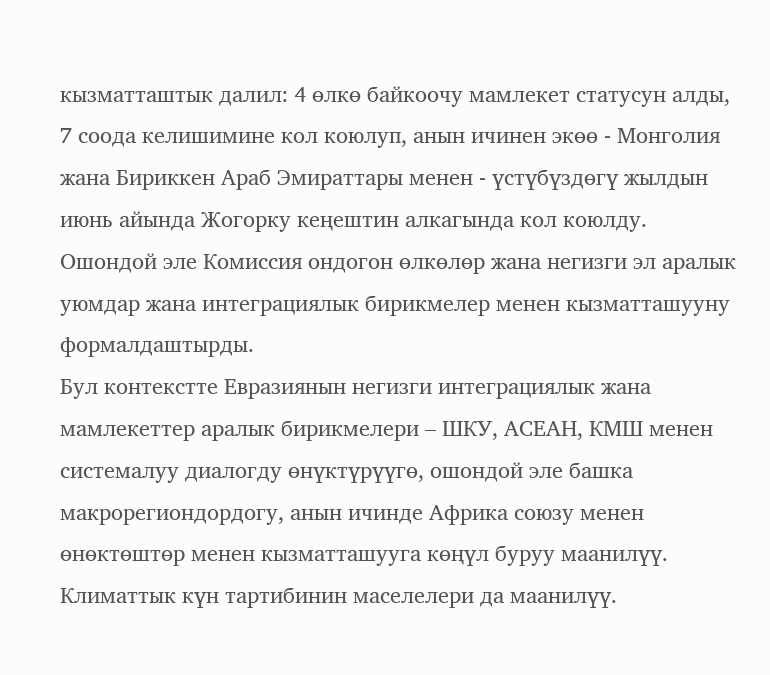кызматташтык далил: 4 өлкө байкоочу мамлекет статусун алды, 7 соода келишимине кол коюлуп, анын ичинен экөө - Монголия жана Бириккен Араб Эмираттары менен - үстүбүздөгү жылдын июнь айында Жогорку кеңештин алкагында кол коюлду.
Ошондой эле Комиссия ондогон өлкөлөр жана негизги эл аралык уюмдар жана интеграциялык бирикмелер менен кызматташууну формалдаштырды.
Бул контекстте Евразиянын негизги интеграциялык жана мамлекеттер аралык бирикмелери – ШКУ, АСЕАН, КМШ менен системалуу диалогду өнүктүрүүгө, ошондой эле башка макрорегиондордогу, анын ичинде Африка союзу менен өнөктөштөр менен кызматташууга көңүл буруу маанилүү.
Климаттык күн тартибинин маселелери да маанилүү.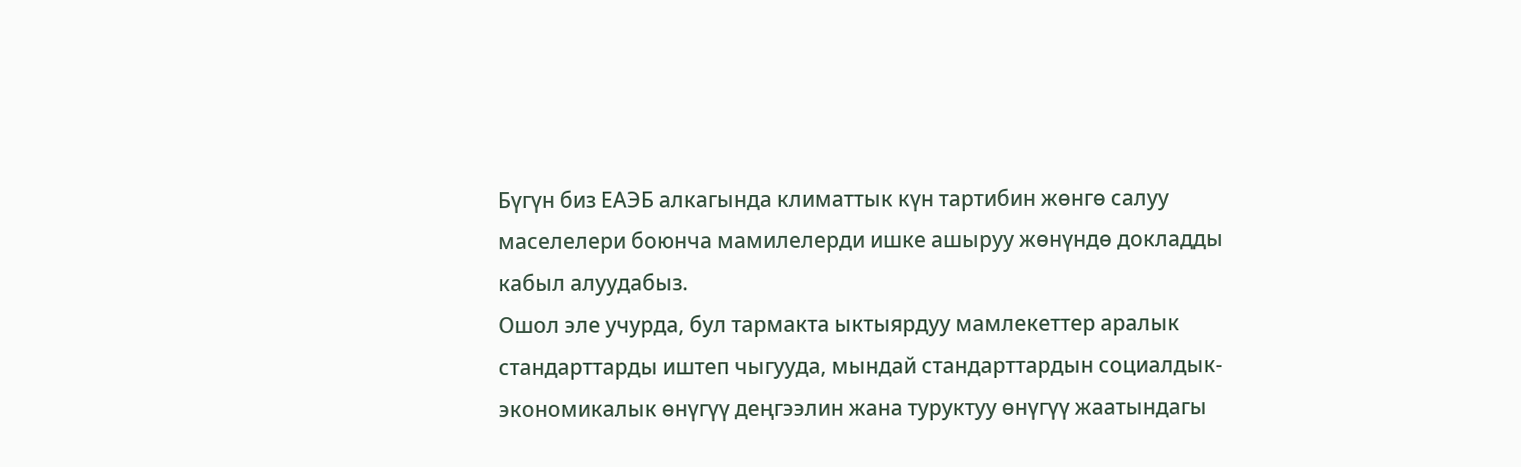Бүгүн биз ЕАЭБ алкагында климаттык күн тартибин жөнгө салуу маселелери боюнча мамилелерди ишке ашыруу жөнүндө докладды кабыл алуудабыз.
Ошол эле учурда, бул тармакта ыктыярдуу мамлекеттер аралык стандарттарды иштеп чыгууда, мындай стандарттардын социалдык-экономикалык өнүгүү деңгээлин жана туруктуу өнүгүү жаатындагы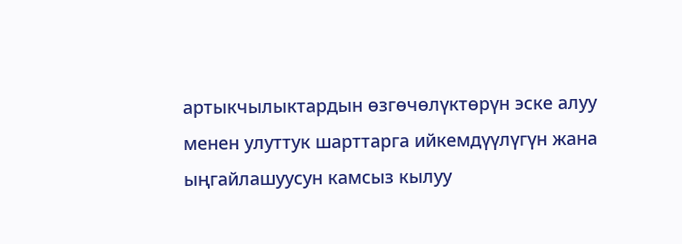артыкчылыктардын өзгөчөлүктөрүн эске алуу менен улуттук шарттарга ийкемдүүлүгүн жана ыңгайлашуусун камсыз кылуу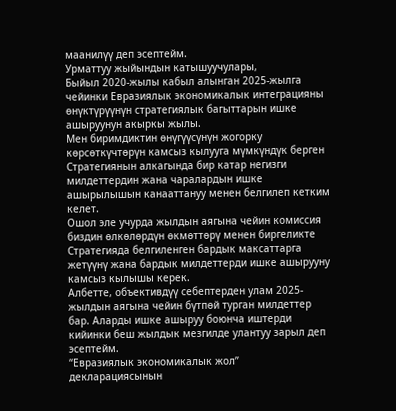маанилүү деп эсептейм.
Урматтуу жыйындын катышуучулары,
Быйыл 2020-жылы кабыл алынган 2025-жылга чейинки Евразиялык экономикалык интеграцияны өнүктүрүүнүн стратегиялык багыттарын ишке ашыруунун акыркы жылы.
Мен биримдиктин өнүгүүсүнүн жогорку көрсөткүчтөрүн камсыз кылууга мүмкүндүк берген Стратегиянын алкагында бир катар негизги милдеттердин жана чаралардын ишке ашырылышын канааттануу менен белгилеп кетким келет.
Ошол эле учурда жылдын аягына чейин комиссия биздин өлкөлөрдүн өкмөттөрү менен биргеликте Стратегияда белгиленген бардык максаттарга жетүүнү жана бардык милдеттерди ишке ашырууну камсыз кылышы керек.
Албетте, объективдүү себептерден улам 2025-жылдын аягына чейин бүтпөй турган милдеттер бар. Аларды ишке ашыруу боюнча иштерди кийинки беш жылдык мезгилде улантуу зарыл деп эсептейм.
“Евразиялык экономикалык жол” декларациясынын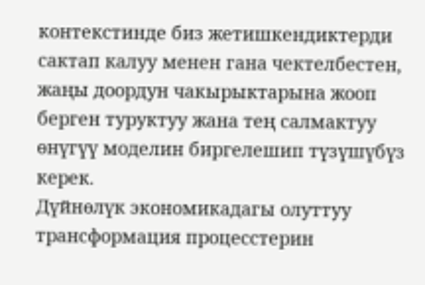контекстинде биз жетишкендиктерди сактап калуу менен гана чектелбестен, жаңы доордун чакырыктарына жооп берген туруктуу жана тең салмактуу өнүгүү моделин биргелешип түзүшүбүз керек.
Дүйнөлүк экономикадагы олуттуу трансформация процесстерин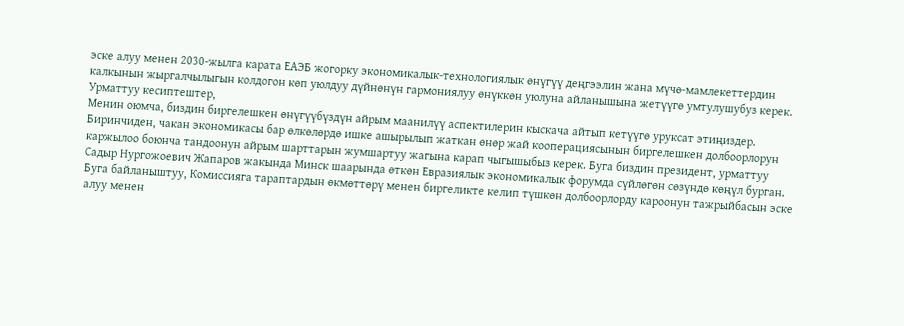эске алуу менен 2030-жылга карата ЕАЭБ жогорку экономикалык-технологиялык өнүгүү деңгээлин жана мүчө-мамлекеттердин калкынын жыргалчылыгын колдогон көп уюлдуу дүйнөнүн гармониялуу өнүккөн уюлуна айланышына жетүүгө умтулушубуз керек.
Урматтуу кесиптештер,
Менин оюмча, биздин биргелешкен өнүгүүбүздүн айрым маанилүү аспектилерин кыскача айтып кетүүгө уруксат этиңиздер.
Биринчиден, чакан экономикасы бар өлкөлөрдө ишке ашырылып жаткан өнөр жай кооперациясынын биргелешкен долбоорлорун каржылоо боюнча тандоонун айрым шарттарын жумшартуу жагына карап чыгышыбыз керек. Буга биздин президент, урматтуу Садыр Нургожоевич Жапаров жакында Минск шаарында өткөн Евразиялык экономикалык форумда сүйлөгөн сөзүндө көңүл бурган.
Буга байланыштуу, Комиссияга тараптардын өкмөттөрү менен биргеликте келип түшкөн долбоорлорду кароонун тажрыйбасын эске алуу менен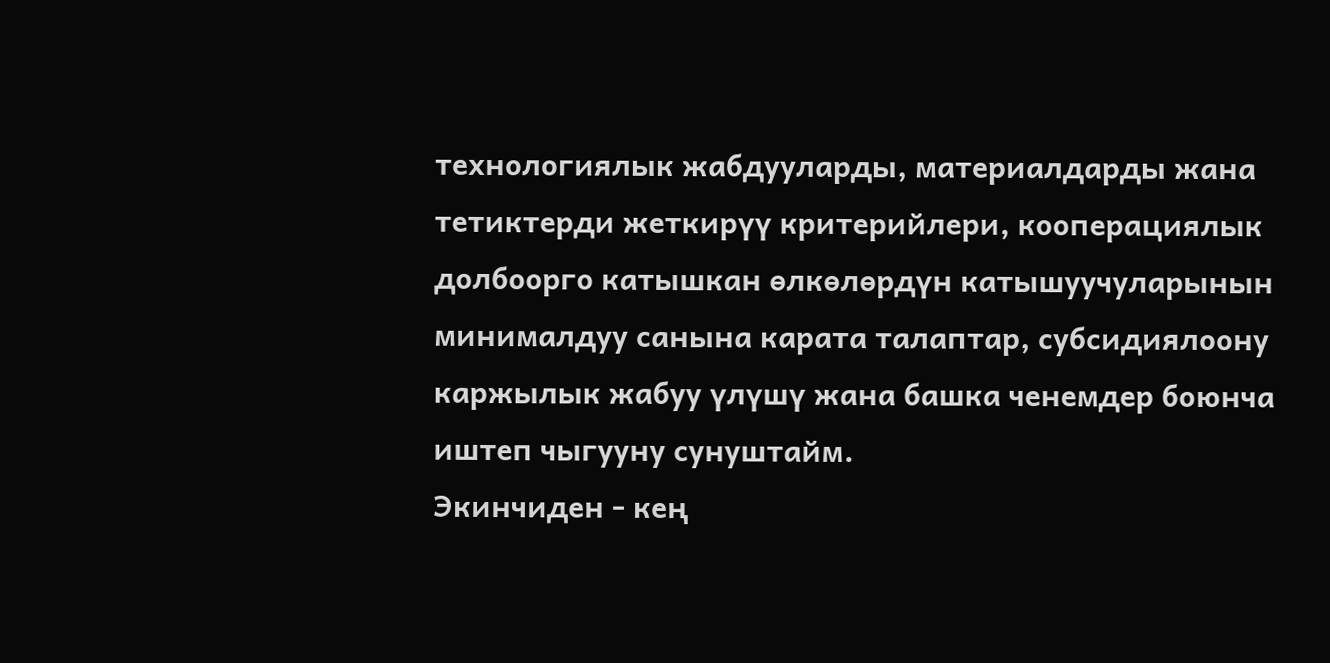технологиялык жабдууларды, материалдарды жана тетиктерди жеткирүү критерийлери, кооперациялык долбоорго катышкан өлкөлөрдүн катышуучуларынын минималдуу санына карата талаптар, субсидиялоону каржылык жабуу үлүшү жана башка ченемдер боюнча иштеп чыгууну сунуштайм.
Экинчиден - кең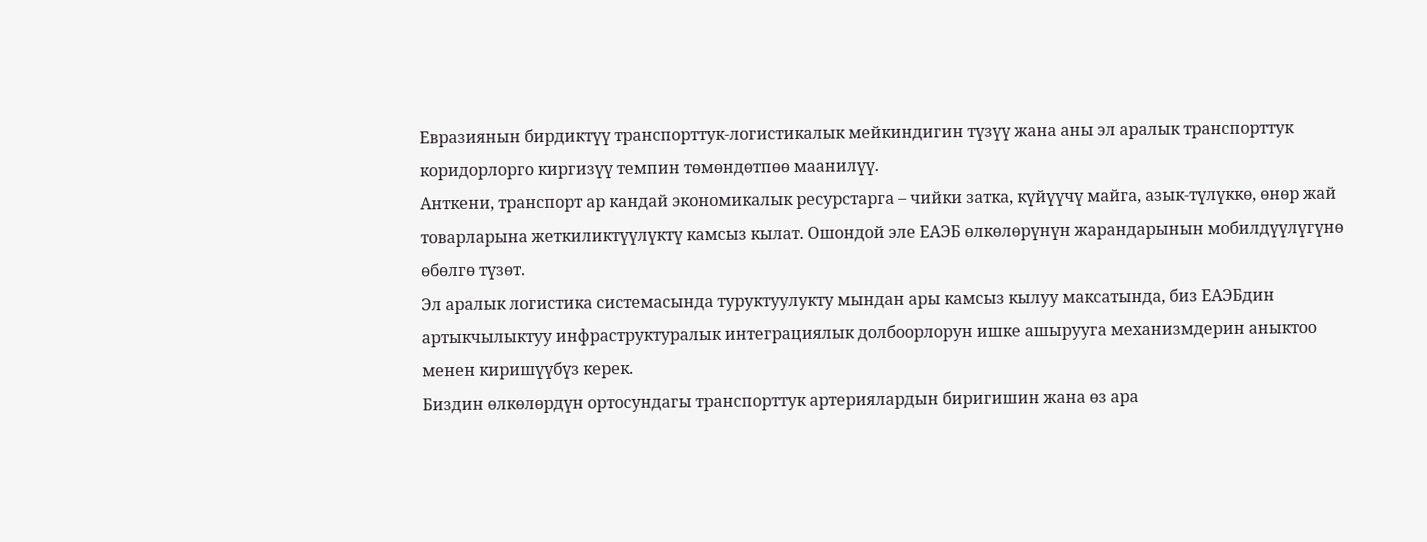Евразиянын бирдиктүү транспорттук-логистикалык мейкиндигин түзүү жана аны эл аралык транспорттук коридорлорго киргизүү темпин төмөндөтпөө маанилүү.
Анткени, транспорт ар кандай экономикалык ресурстарга – чийки затка, күйүүчү майга, азык-түлүккө, өнөр жай товарларына жеткиликтүүлүктү камсыз кылат. Ошондой эле ЕАЭБ өлкөлөрүнүн жарандарынын мобилдүүлүгүнө өбөлгө түзөт.
Эл аралык логистика системасында туруктуулукту мындан ары камсыз кылуу максатында, биз ЕАЭБдин артыкчылыктуу инфраструктуралык интеграциялык долбоорлорун ишке ашырууга механизмдерин аныктоо менен киришүүбүз керек.
Биздин өлкөлөрдүн ортосундагы транспорттук артериялардын биригишин жана өз ара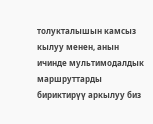толукталышын камсыз кылуу менен, анын ичинде мультимодалдык маршруттарды бириктирүү аркылуу биз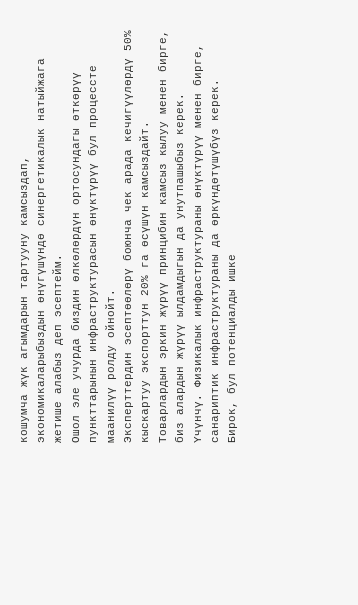кошумча жүк агымдарын тартууну камсыздап, экономикаларыбыздын өнүгүшүндө синергетикалык натыйжага жетише алабыз деп эсептейм.
Ошол эле учурда биздин өлкөлөрдүн ортосундагы өткөрүү пункттарынын инфраструктурасын өнүктүрүү бул процессте маанилүү ролду ойнойт.
Эксперттердин эсептөөлөрү боюнча чек арада кечигүүлөрдү 50% кыскартуу экспорттун 20% га өсүшүн камсыздайт.
Товарлардын эркин жүрүү принцибин камсыз кылуу менен бирге, биз алардын жүрүү ылдамдыгын да унутпашыбыз керек.
Үчүнчү. Физикалык инфраструктураны өнүктүрүү менен бирге, санариптик инфраструктураны да өркүндөтүшүбүз керек.
Бирок, бул потенциалды ишке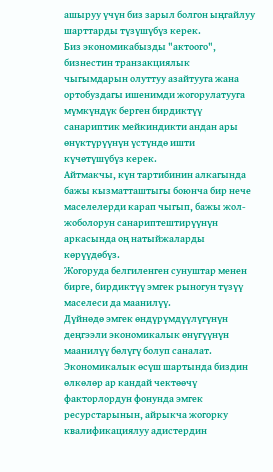ашыруу үчүн биз зарыл болгон ыңгайлуу шарттарды түзүшүбүз керек.
Биз экономикабызды "актоого", бизнестин транзакциялык чыгымдарын олуттуу азайтууга жана ортобуздагы ишенимди жогорулатууга мүмкүндүк берген бирдиктүү санариптик мейкиндикти андан ары өнүктүрүүнүн үстүндө ишти күчөтүшүбүз керек.
Айтмакчы, күн тартибинин алкагында бажы кызматташтыгы боюнча бир нече маселелерди карап чыгып, бажы жол-жоболорун санариптештирүүнүн аркасында оң натыйжаларды көрүүдөбүз.
Жогоруда белгиленген сунуштар менен бирге, бирдиктүү эмгек рыногун түзүү маселеси да маанилүү.
Дүйнөдө эмгек өндүрүмдүүлүгүнүн деңгээли экономикалык өнүгүүнүн маанилүү бөлүгү болуп саналат.
Экономикалык өсүш шартында биздин өлкөлөр ар кандай чектөөчү факторлордун фонунда эмгек ресурстарынын, айрыкча жогорку квалификациялуу адистердин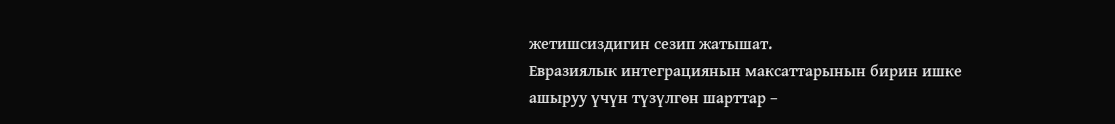жетишсиздигин сезип жатышат.
Евразиялык интеграциянын максаттарынын бирин ишке ашыруу үчүн түзүлгөн шарттар –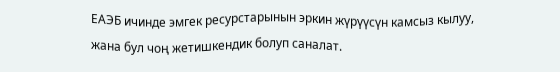ЕАЭБ ичинде эмгек ресурстарынын эркин жүрүүсүн камсыз кылуу, жана бул чоң жетишкендик болуп саналат.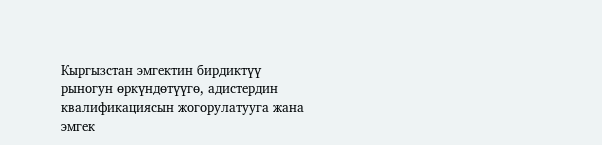Кыргызстан эмгектин бирдиктүү рыногун өркүндөтүүгө, адистердин квалификациясын жогорулатууга жана эмгек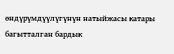өндүрүмдүүлүгүнүн натыйжасы катары багытталган бардык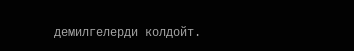демилгелерди колдойт.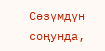Сөзүмдүн соңунда,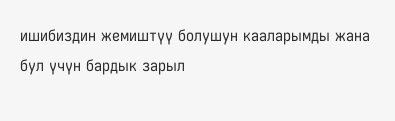ишибиздин жемиштүү болушун кааларымды жана бул үчүн бардык зарыл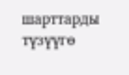шарттарды түзүүгө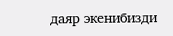даяр экенибизди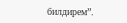билдирем”.